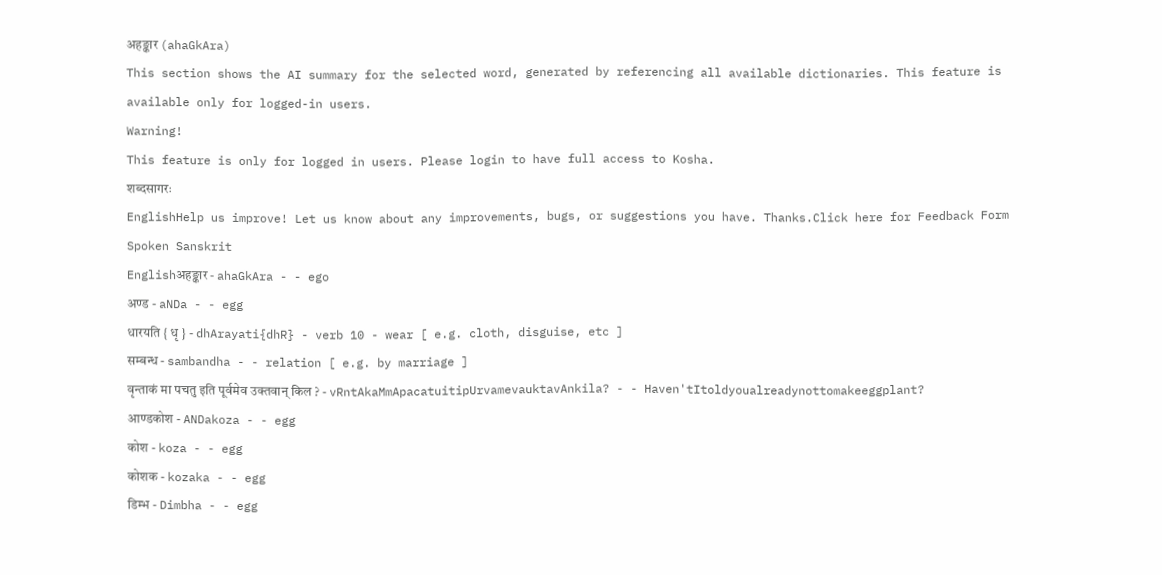अहङ्कार (ahaGkAra)
This section shows the AI summary for the selected word, generated by referencing all available dictionaries. This feature is available only for logged-in users.
Warning!
This feature is only for logged in users. Please login to have full access to Kosha.
शब्दसागरः
EnglishHelp us improve! Let us know about any improvements, bugs, or suggestions you have. Thanks.Click here for Feedback Form
Spoken Sanskrit
Englishअहङ्कार - ahaGkAra - - ego
अण्ड - aNDa - - egg
धारयति { धृ } - dhArayati{dhR} - verb 10 - wear [ e.g. cloth, disguise, etc ]
सम्बन्ध - sambandha - - relation [ e.g. by marriage ]
वृन्ताकं मा पचतु इति पूर्वमेव उक्तवान् किल ? - vRntAkaMmApacatuitipUrvamevauktavAnkila? - - Haven'tItoldyoualreadynottomakeeggplant?
आण्डकोश - ANDakoza - - egg
कोश - koza - - egg
कोशक - kozaka - - egg
डिम्भ - Dimbha - - egg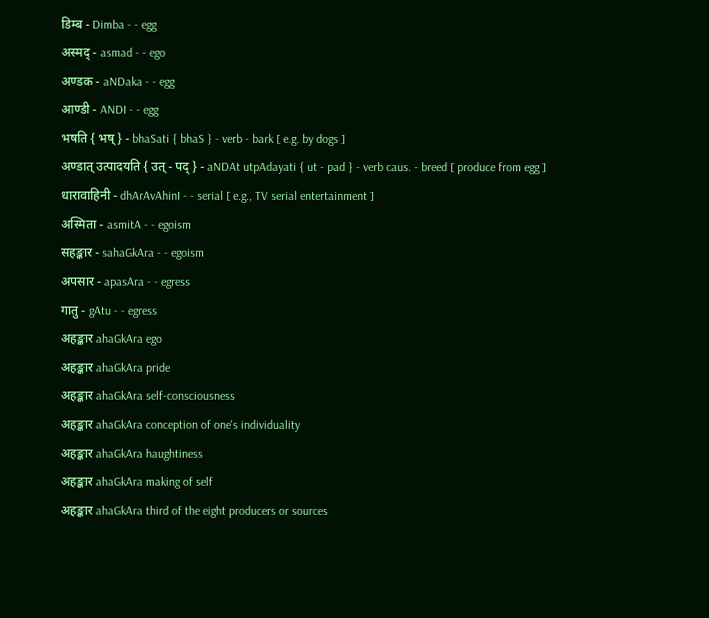डिम्ब - Dimba - - egg
अस्मद् - asmad - - ego
अण्डक - aNDaka - - egg
आण्डी - ANDI - - egg
भषति { भष् } - bhaSati { bhaS } - verb - bark [ e.g. by dogs ]
अण्डात् उत्पादयति { उत् - पद् } - aNDAt utpAdayati { ut - pad } - verb caus. - breed [ produce from egg ]
धारावाहिनी - dhArAvAhinI - - serial [ e.g., TV serial entertainment ]
अस्मिता - asmitA - - egoism
सहङ्कार - sahaGkAra - - egoism
अपसार - apasAra - - egress
गातु - gAtu - - egress
अहङ्कार ahaGkAra ego
अहङ्कार ahaGkAra pride
अहङ्कार ahaGkAra self-consciousness
अहङ्कार ahaGkAra conception of one's individuality
अहङ्कार ahaGkAra haughtiness
अहङ्कार ahaGkAra making of self
अहङ्कार ahaGkAra third of the eight producers or sources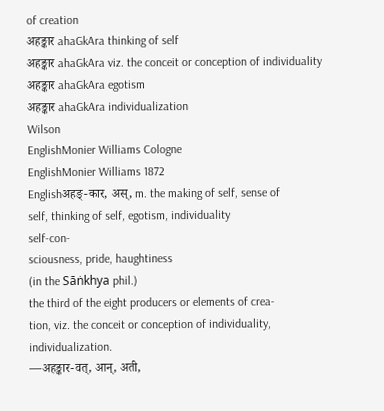of creation
अहङ्कार ahaGkAra thinking of self
अहङ्कार ahaGkAra viz. the conceit or conception of individuality
अहङ्कार ahaGkAra egotism
अहङ्कार ahaGkAra individualization
Wilson
EnglishMonier Williams Cologne
EnglishMonier Williams 1872
Englishअहङ्-कार, अस्, m. the making of self, sense of
self, thinking of self, egotism, individuality
self-con-
sciousness, pride, haughtiness
(in the Sāṅkhya phil.)
the third of the eight producers or elements of crea-
tion, viz. the conceit or conception of individuality,
individualization.
—अहङ्कार-वत्, आन्, अती,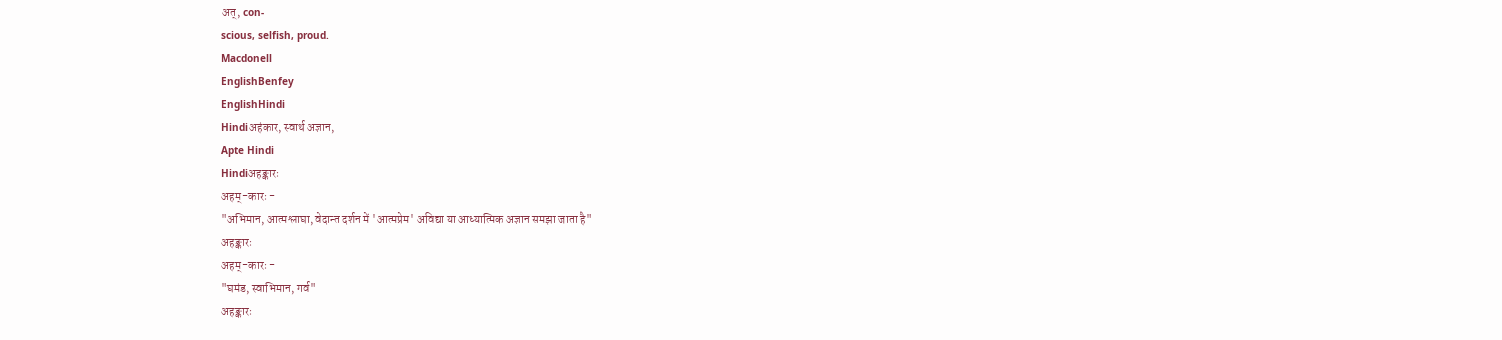अत्, con-
scious, selfish, proud.
Macdonell
EnglishBenfey
EnglishHindi
Hindiअहंकार, स्वार्थ अज्ञान,
Apte Hindi
Hindiअहङ्कारः
अहम्-कारः -
"अभिमान, आत्मश्लाघा, वेदान्त दर्शन में 'आत्मप्रेम' अविद्या या आध्यात्मिक अज्ञान समझा जाता है"
अहङ्कारः
अहम्-कारः -
"घमंड, स्वाभिमान, गर्व"
अहङ्कारः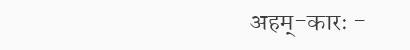अहम्-कारः -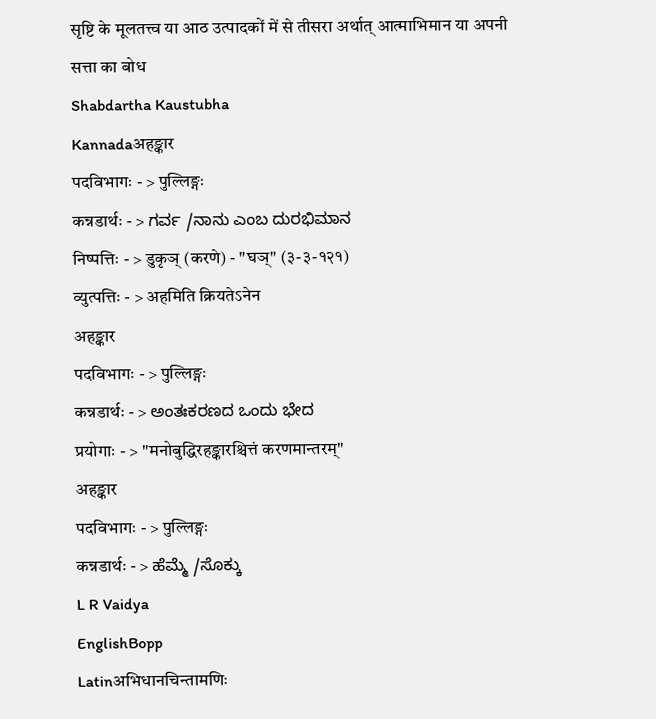सृष्टि के मूलतत्त्व या आठ उत्पादकों में से तीसरा अर्थात् आत्माभिमान या अपनी सत्ता का बोध
Shabdartha Kaustubha
Kannadaअहङ्कार
पदविभागः - > पुल्लिङ्गः
कन्नडार्थः - > ಗರ್ವ /ನಾನು ಎಂಬ ದುರಭಿಮಾನ
निष्पत्तिः - > डुकृञ् (करणे) - "घञ्" (३-३-१२१)
व्युत्पत्तिः - > अहमिति क्रियतेऽनेन
अहङ्कार
पदविभागः - > पुल्लिङ्गः
कन्नडार्थः - > ಅಂತಃಕರಣದ ಒಂದು ಭೇದ
प्रयोगाः - > "मनोबुद्धिरहङ्कारश्चित्तं करणमान्तरम्"
अहङ्कार
पदविभागः - > पुल्लिङ्गः
कन्नडार्थः - > ಹೆಮ್ಮೆ /ಸೊಕ್ಕು
L R Vaidya
EnglishBopp
Latinअभिधानचिन्तामणिः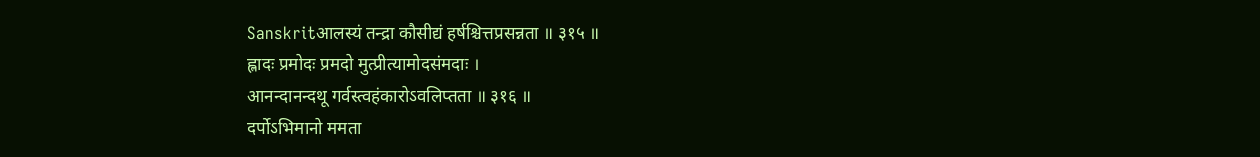Sanskritआलस्यं तन्द्रा कौसीद्यं हर्षश्चित्तप्रसन्नता ॥ ३१५ ॥
ह्लादः प्रमोदः प्रमदो मुत्प्रीत्यामोदसंमदाः ।
आनन्दानन्दथू गर्वस्त्वहंकारोऽवलिप्तता ॥ ३१६ ॥
दर्पोऽभिमानो ममता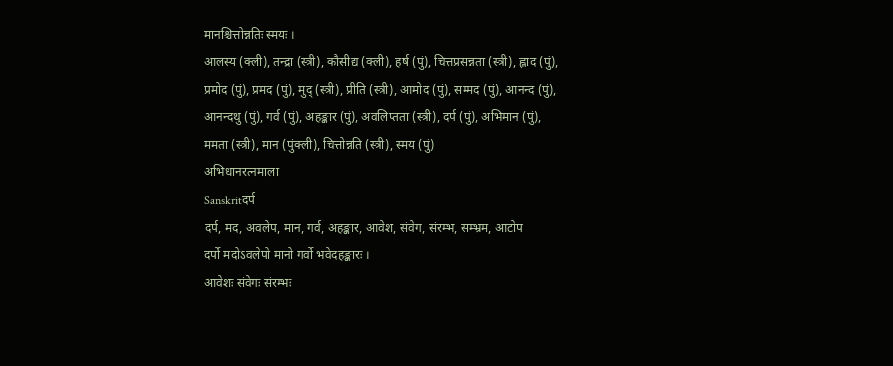मानश्चित्तोन्नतिः स्मयः ।
आलस्य (क्ली), तन्द्रा (स्त्री), कौसीद्य (क्ली), हर्ष (पुं), चित्तप्रसन्नता (स्त्री), ह्लाद (पुं), प्रमोद (पुं), प्रमद (पुं), मुद् (स्त्री), प्रीति (स्त्री), आमोद (पुं), सम्मद (पुं), आनन्द (पुं), आनन्दथु (पुं), गर्व (पुं), अहङ्कार (पुं), अवलिप्तता (स्त्री), दर्प (पुं), अभिमान (पुं), ममता (स्त्री), मान (पुंक्ली), चित्तोन्नति (स्त्री), स्मय (पुं)
अभिधानरत्नमाला
Sanskritदर्प
दर्प, मद, अवलेप, मान, गर्व, अहङ्कार, आवेश, संवेग, संरम्भ, सम्भ्रम, आटोप
दर्पो मदोऽवलेपो मानो गर्वो भवेदहङ्कारः ।
आवेशः संवेगः संरम्भः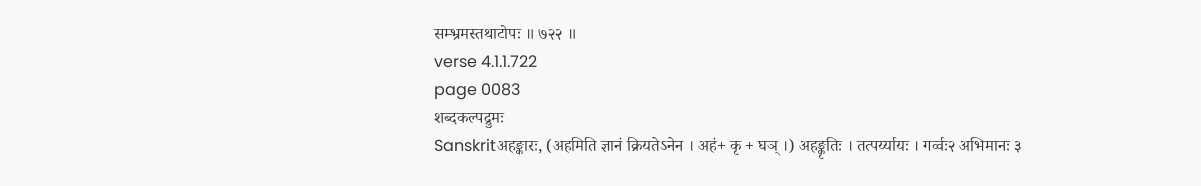सम्भ्रमस्तथाटोपः ॥ ७२२ ॥
verse 4.1.1.722
page 0083
शब्दकल्पद्रुमः
Sanskritअहङ्कारः, (अहमिति ज्ञानं क्रियतेऽनेन । अहं+ कृ + घञ् ।) अहङ्कृतिः । तत्पर्य्यायः । गर्व्वः२ अभिमानः ३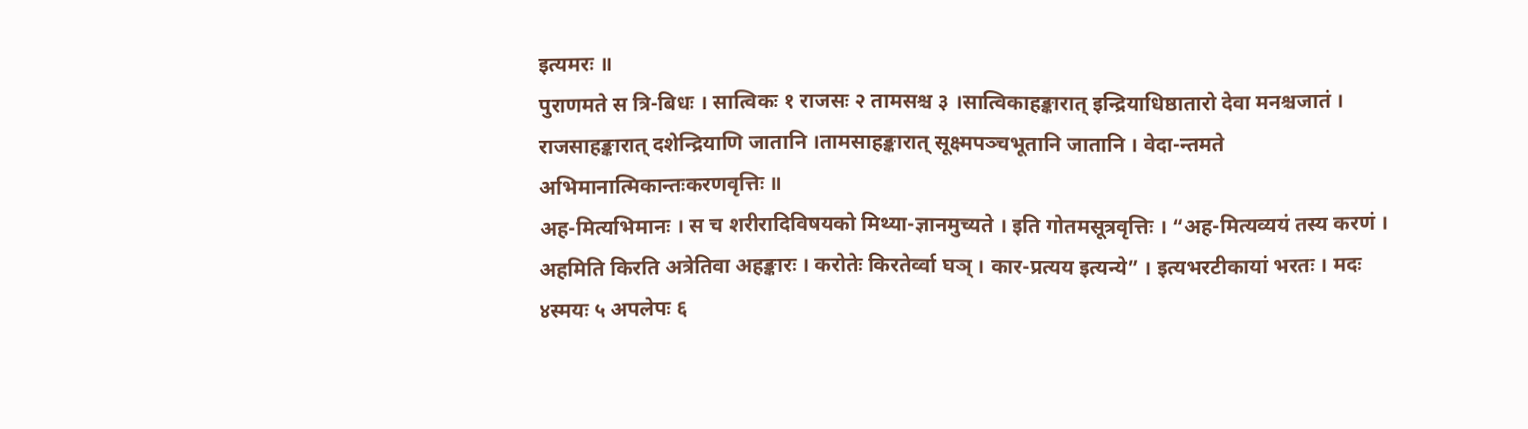इत्यमरः ॥
पुराणमते स त्रि-बिधः । सात्विकः १ राजसः २ तामसश्च ३ ।सात्विकाहङ्कारात् इन्द्रियाधिष्ठातारो देवा मनश्चजातं । राजसाहङ्कारात् दशेन्द्रियाणि जातानि ।तामसाहङ्कारात् सूक्ष्मपञ्चभूतानि जातानि । वेदा-न्तमते अभिमानात्मिकान्तःकरणवृत्तिः ॥
अह-मित्यभिमानः । स च शरीरादिविषयको मिथ्या-ज्ञानमुच्यते । इति गोतमसूत्रवृत्तिः । “अह-मित्यव्ययं तस्य करणं । अहमिति किरति अत्रेतिवा अहङ्कारः । करोतेः किरतेर्व्वा घञ् । कार-प्रत्यय इत्यन्ये” । इत्यभरटीकायां भरतः । मदः ४स्मयः ५ अपलेपः ६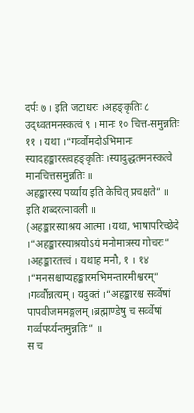दर्पः ७ । इति जटाधरः ।अहङ्कृतिः ८ उद्ध्वतमनस्कत्वं ९ । मानः १० चित्त-समुन्नतिः ११ । यथा ।“गर्व्वोमदोऽभिमानः स्यादहङ्कारस्त्वहङ्कृतिः ।स्यादुद्धतमनस्कत्वे मानचित्तसमुन्नतिः ॥
अहङ्कारस्य पर्य्याय इति केचित् प्रचक्षते” ॥
इति शब्दरत्नावली ॥
(अहङ्कारस्याश्रय आत्मा ।यथा, भाषापरिच्छेदे ।“अहङ्कारस्याश्रयोऽयं मनोमात्रस्य गोचरः” ।अहङ्कारतत्त्वं । यथाह मनौ, १ । १४ ।“मनसश्चाप्यहङ्कारमभिमन्तारमीश्वरम्” ।गर्व्वौन्नत्यम् । यदुक्तं ।“अहङ्कारश्च सर्व्वेषां पापवीजममङ्गलम् ।ब्रह्माण्डेषु च सर्व्वेषां गर्व्वपर्य्यन्तमुन्नतिः” ॥
स च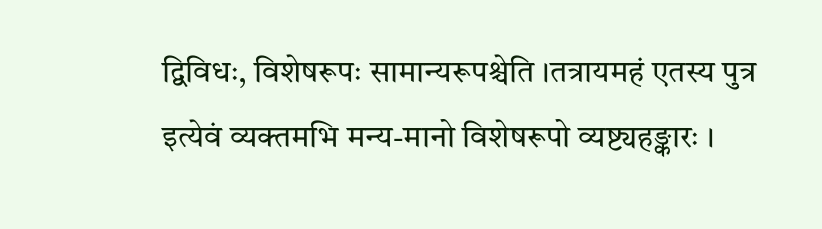द्विविधः, विशेषरूपः सामान्यरूपश्चेति ।तत्रायमहं एतस्य पुत्र इत्येवं व्यक्तमभि मन्य-मानो विशेषरूपो व्यष्ट्यहङ्कारः ।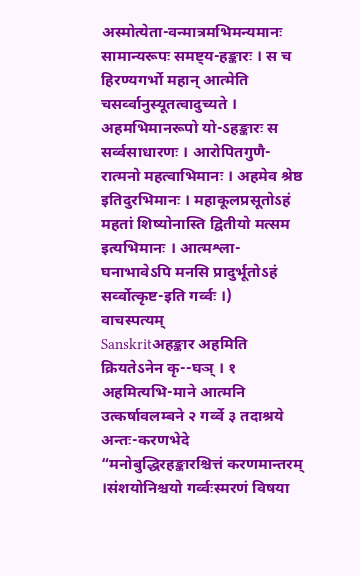अस्मोत्येता-वन्मात्रमभिमन्यमानः सामान्यरूपः समष्ट्य-हङ्कारः । स च हिरण्यगर्भो महान् आत्मेति चसर्व्वानुस्यूतत्वादुच्यते । अहमभिमानरूपो यो-ऽहङ्कारः स सर्व्वसाधारणः । आरोपितगुणै-रात्मनो महत्वाभिमानः । अहमेव श्रेष्ठ इतिदुरभिमानः । महाकूलप्रसूतोऽहं महतां शिष्योनास्ति द्वितीयो मत्सम इत्यभिमानः । आत्मश्ला-घनाभावेऽपि मनसि प्रादुर्भूतोऽहं सर्व्वोत्कृष्ट-इति गर्व्वः ।)
वाचस्पत्यम्
Sanskritअहङ्कार अहमिति क्रियतेऽनेन कृ--घञ् । १ अहमित्यभि-माने आत्मनि उत्कर्षावलम्बने २ गर्व्वे ३ तदाश्रये अन्तः-करणभेदे “मनोबुद्धिरहङ्कारश्चित्तं करणमान्तरम् ।संशयोनिश्चयो गर्व्वःस्मरणं विषया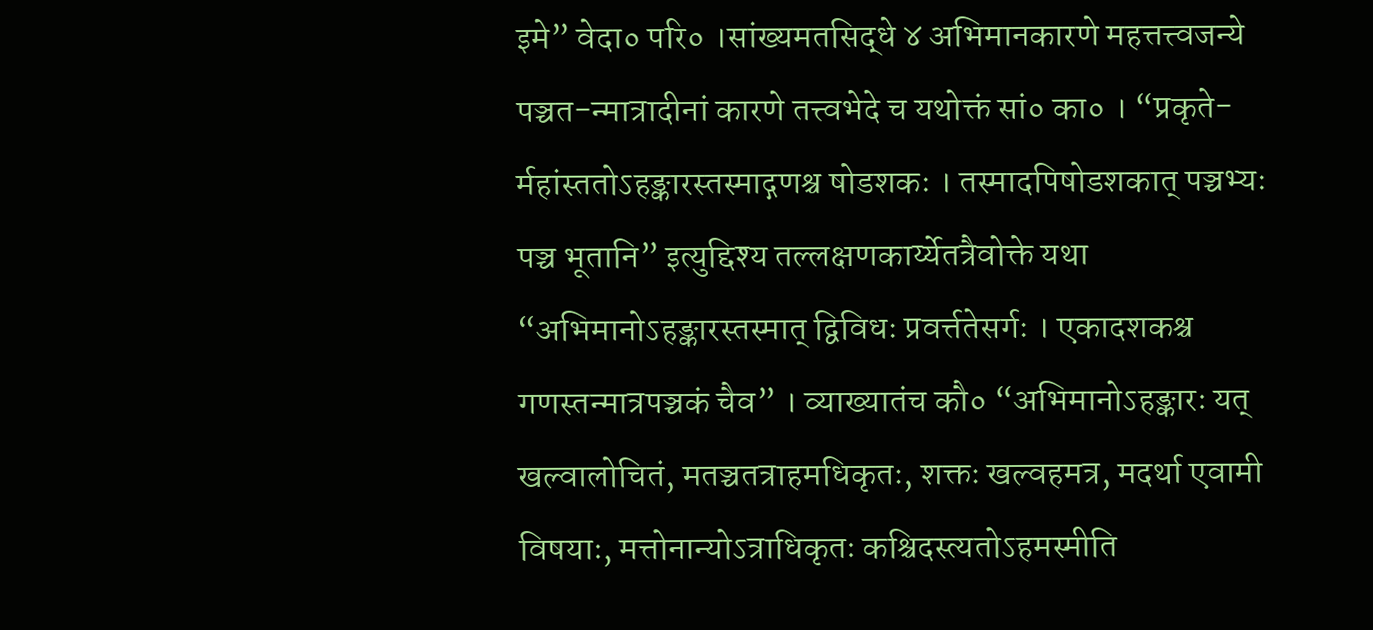इमे” वेदा० परि० ।सांख्यमतसिद्धे ४ अभिमानकारणे महत्तत्त्वजन्ये पञ्चत-न्मात्रादीनां कारणे तत्त्वभेदे च यथोक्तं सां० का० । “प्रकृते-र्महांस्ततोऽहङ्कारस्तस्माद्गणश्च षोडशकः । तस्मादपिषोडशकात् पञ्चभ्यः पञ्च भूतानि” इत्युद्दिश्य तल्लक्षणकार्य्येतत्रैवोक्ते यथा “अभिमानोऽहङ्कारस्तस्मात् द्विविधः प्रवर्त्ततेसर्गः । एकादशकश्च गणस्तन्मात्रपञ्चकं चैव” । व्याख्यातंच कौ० “अभिमानोऽहङ्कारः यत् खल्वालोचितं, मतञ्चतत्राहमधिकृतः, शक्तः खल्वहमत्र, मदर्था एवामी विषयाः, मत्तोनान्योऽत्राधिकृतः कश्चिदस्त्यतोऽहमस्मीति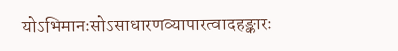योऽभिमानःसोऽसाधारणव्यापारत्वादहङ्कारः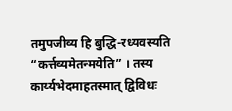तमुपजीव्य हि बुद्धि-रध्यवस्यति “कर्त्तव्यमेतन्मयेति” । तस्य कार्य्यभेदमाहतस्मात् द्विविधः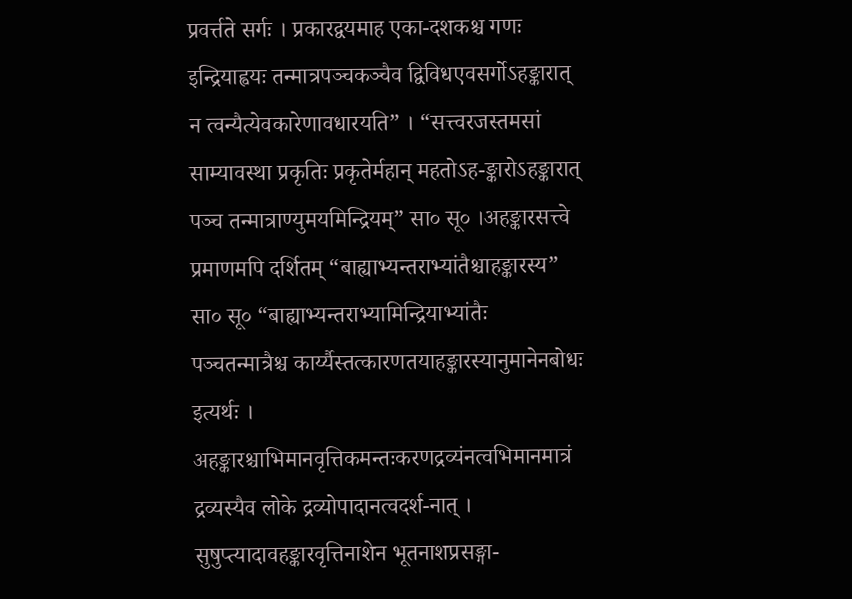प्रवर्त्तते सर्गः । प्रकारद्वयमाह एका-दशकश्च गणः इन्द्रियाह्वयः तन्मात्रपञ्चकञ्चैव द्विविधएवसर्गोऽहङ्कारात् न त्वन्यैत्येवकारेणावधारयति” । “सत्त्वरजस्तमसां साम्यावस्था प्रकृतिः प्रकृतेर्महान् महतोऽह-ङ्कारोऽहङ्कारात् पञ्च तन्मात्राण्युमयमिन्द्रियम्” सा० सू० ।अहङ्कारसत्त्वे प्रमाणमपि दर्शितम् “बाह्याभ्यन्तराभ्यांतैश्चाहङ्कारस्य” सा० सू० “बाह्याभ्यन्तराभ्यामिन्द्रियाभ्यांतैः पञ्चतन्मात्रैश्च कार्य्यैस्तत्कारणतयाहङ्कारस्यानुमानेनबोधः इत्यर्थः । अहङ्कारश्चाभिमानवृत्तिकमन्तःकरणद्रव्यंनत्वभिमानमात्रं द्रव्यस्यैव लोके द्रव्योपादानत्वदर्श-नात् । सुषुप्त्यादावहङ्कारवृत्तिनाशेन भूतनाशप्रसङ्गा-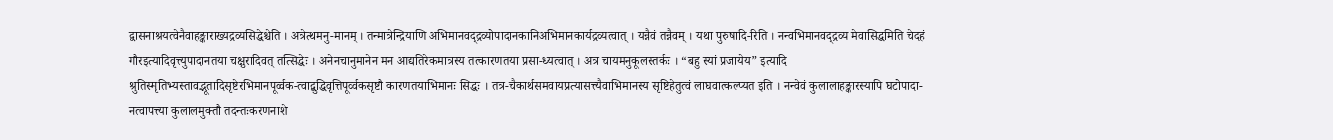द्वासनाश्रयत्वेनैवाहङ्काराख्यद्रव्यसिद्धेश्चेति । अत्रेत्थमनु-मानम् । तन्मात्रेन्द्रियाणि अभिमानवद्द्रव्योपादानकानिअभिमानकार्यद्रव्यत्वात् । यन्नैवं तन्नैवम् । यथा पुरुषादि-रिति । नन्वभिमानवद्द्रव्य मेवासिद्धमिति चेदहं गौरइत्यादिवृत्त्युपादानतया चक्षुरादिवत् तत्सिद्धेः । अनेनचानुमानेन मन आद्यतिरेकमात्रस्य तत्कारणतया प्रसा-ध्यत्वात् । अत्र चायमनुकूलस्तर्कः । “बहु स्यां प्रजायेय” इत्यादि श्रुतिस्मृतिभ्यस्तावद्भूतादिसृष्टेरभिमानपूर्व्वक-त्वाद्बुद्धिवृत्तिपूर्व्वकसृष्टौ कारणतयाभिमानः सिद्धः । तत्र-चैकार्थसमवायप्रत्यासत्त्यैवाभिमानस्य सृष्टिहेतुत्वं लाघवात्कल्प्यत इति । नन्वेवं कुलालाहङ्कारस्यापि घटोपादा-नत्वापत्त्या कुलालमुक्तौ तदन्तःकरणनाशे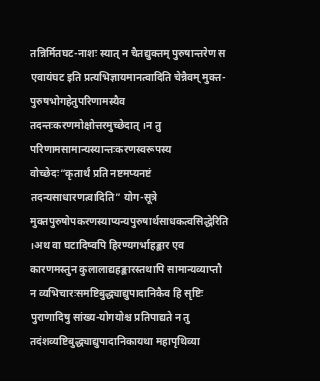तन्निर्मितघट-नाशः स्यात् न चैतद्युक्तम् पुरुषान्तरेण स एवायंघट इति प्रत्यभिज्ञायमानत्वादिति चेन्नैवम् मुक्त-पुरुषभोगहेतुपरिणामस्यैव तदन्तःकरणमोक्षोत्तरमुच्छेदात् ।न तु परिणामसामान्यस्यान्तःकरणस्वरूपस्य वोच्छेदः“कृतार्थं प्रति नष्टमप्यनष्टं तदन्यसाधारणत्वादिति” योग-सूत्रे मुक्तपुरुषोपकरणस्याप्यन्यपुरुषार्थसाधकत्वसिद्धेरिति ।अथ वा घटादिष्वपि हिरण्यगर्भाहङ्कार एव कारणमस्तुन कुलालाद्यहङ्कारस्तथापि सामान्यव्याप्तौ न व्यभिचारःसमष्टिबुद्ध्याद्युपादानिकैव हि सृष्टिः पुराणादिषु सांख्य-योगयोश्च प्रतिपाद्यते न तु तदंशव्यष्टिबुद्ध्याद्युपादानिकायथा महापृथिव्या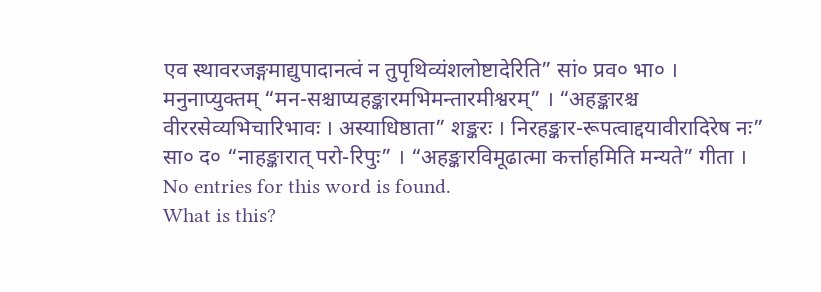एव स्थावरजङ्गमाद्युपादानत्वं न तुपृथिव्यंशलोष्टादेरिति” सां० प्रव० भा० । मनुनाप्युक्तम् “मन-सश्चाप्यहङ्कारमभिमन्तारमीश्वरम्” । “अहङ्कारश्च वीररसेव्यभिचारिभावः । अस्याधिष्ठाता” शङ्करः । निरहङ्कार-रूपत्वाद्दयावीरादिरेष नः” सा० द० “नाहङ्कारात् परो-रिपुः” । “अहङ्कारविमूढात्मा कर्त्ताहमिति मन्यते” गीता ।
No entries for this word is found.
What is this?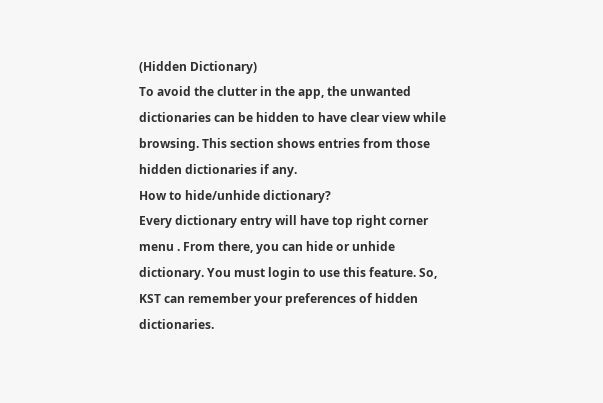(Hidden Dictionary)
To avoid the clutter in the app, the unwanted dictionaries can be hidden to have clear view while browsing. This section shows entries from those hidden dictionaries if any.
How to hide/unhide dictionary?
Every dictionary entry will have top right corner menu . From there, you can hide or unhide dictionary. You must login to use this feature. So, KST can remember your preferences of hidden dictionaries.